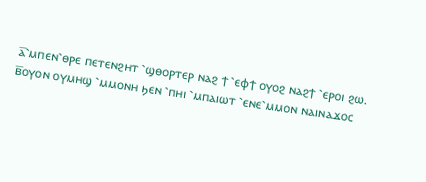ⲁ̅⳿ⲙⲡⲉⲛ⳿ⲑⲣⲉ ⲡⲉⲧⲉⲛϩⲏⲧ ⳿ϣⲑⲟⲣⲧⲉⲣ ⲛⲁϩ ϯ ⳿ⲉⲫϯ ⲟⲩⲟϩ ⲛⲁϩϯ ⳿ⲉⲣⲟⲓ ϩⲱ.
ⲃ̅ⲟⲩⲟⲛ ⲟⲩⲙⲏϣ ⳿ⲙⲙⲟⲛⲏ ϧⲉⲛ ⳿ⲡⲏⲓ ⳿ⲙⲡⲁⲓⲱⲧ ⳿ⲉⲛⲉ⳿ⲙⲙⲟⲛ ⲛⲁⲓⲛⲁϫⲟⲥ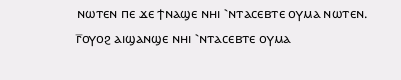ⲛⲱⲧⲉⲛ ⲡⲉ ϫⲉ ϯⲛⲁϣⲉ ⲛⲏⲓ ⳿ⲛⲧⲁⲥⲉⲃⲧⲉ ⲟⲩⲙⲁ ⲛⲱⲧⲉⲛ.
ⲅ̅ⲟⲩⲟϩ ⲁⲓϣⲁⲛϣⲉ ⲛⲏⲓ ⳿ⲛⲧⲁⲥⲉⲃⲧⲉ ⲟⲩⲙⲁ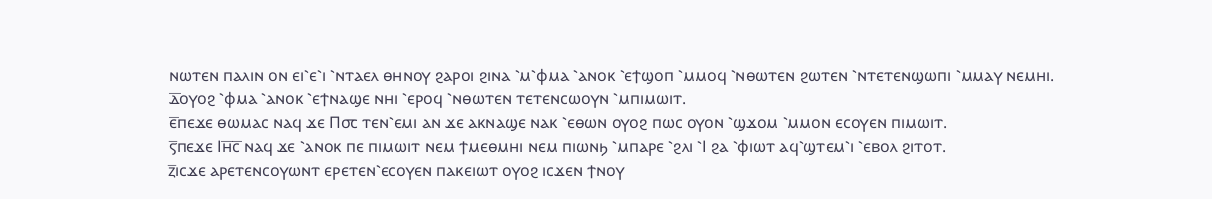ⲛⲱⲧⲉⲛ ⲡⲁⲗⲓⲛ ⲟⲛ ⲉⲓ⳿ⲉ⳿ⲓ ⳿ⲛⲧⲁⲉⲗ ⲑⲏⲛⲟⲩ ϩⲁⲣⲟⲓ ϩⲓⲛⲁ ⳿ⲙ⳿ⲫⲙⲁ ⳿ⲁⲛⲟⲕ ⳿ⲉϯϣⲟⲡ ⳿ⲙⲙⲟϥ ⳿ⲛⲑⲱⲧⲉⲛ ϩⲱⲧⲉⲛ ⳿ⲛⲧⲉⲧⲉⲛϣⲱⲡⲓ ⳿ⲙⲙⲁⲩ ⲛⲉⲙⲏⲓ.
ⲇ̅ⲟⲩⲟϩ ⳿ⲫⲙⲁ ⳿ⲁⲛⲟⲕ ⳿ⲉϯⲛⲁϣⲉ ⲛⲏⲓ ⳿ⲉⲣⲟϥ ⳿ⲛⲑⲱⲧⲉⲛ ⲧⲉⲧⲉⲛⲥⲱⲟⲩⲛ ⳿ⲙⲡⲓⲙⲱⲓⲧ.
ⲉ̅ⲡⲉϫⲉ ⲑⲱⲙⲁⲥ ⲛⲁϥ ϫⲉ Ⲡ⳪ ⲧⲉⲛ⳿ⲉⲙⲓ ⲁⲛ ϫⲉ ⲁⲕⲛⲁϣⲉ ⲛⲁⲕ ⳿ⲉⲑⲱⲛ ⲟⲩⲟϩ ⲡⲱⲥ ⲟⲩⲟⲛ ⳿ϣϫⲟⲙ ⳿ⲙⲙⲟⲛ ⲉⲥⲟⲩⲉⲛ ⲡⲓⲙⲱⲓⲧ.
ⲋ̅ⲡⲉϫⲉ Ⲓⲏ̅ⲥ̅ ⲛⲁϥ ϫⲉ ⳿ⲁⲛⲟⲕ ⲡⲉ ⲡⲓⲙⲱⲓⲧ ⲛⲉⲙ ϯⲙⲉⲑⲙⲏⲓ ⲛⲉⲙ ⲡⲓⲱⲛϧ ⳿ⲙⲡⲁⲣⲉ ⳿ϩⲗⲓ ⳿Ⲓ ϩⲁ ⳿ⲫⲓⲱⲧ ⲁϥ⳿ϣⲧⲉⲙ⳿ⲓ ⳿ⲉⲃⲟⲗ ϩⲓⲧⲟⲧ.
ⲍ̅ⲓⲥϫⲉ ⲁⲣⲉⲧⲉⲛⲥⲟⲩⲱⲛⲧ ⲉⲣⲉⲧⲉⲛ⳿ⲉⲥⲟⲩⲉⲛ ⲡⲁⲕⲉⲓⲱⲧ ⲟⲩⲟϩ ⲓⲥϫⲉⲛ ϯⲛⲟⲩ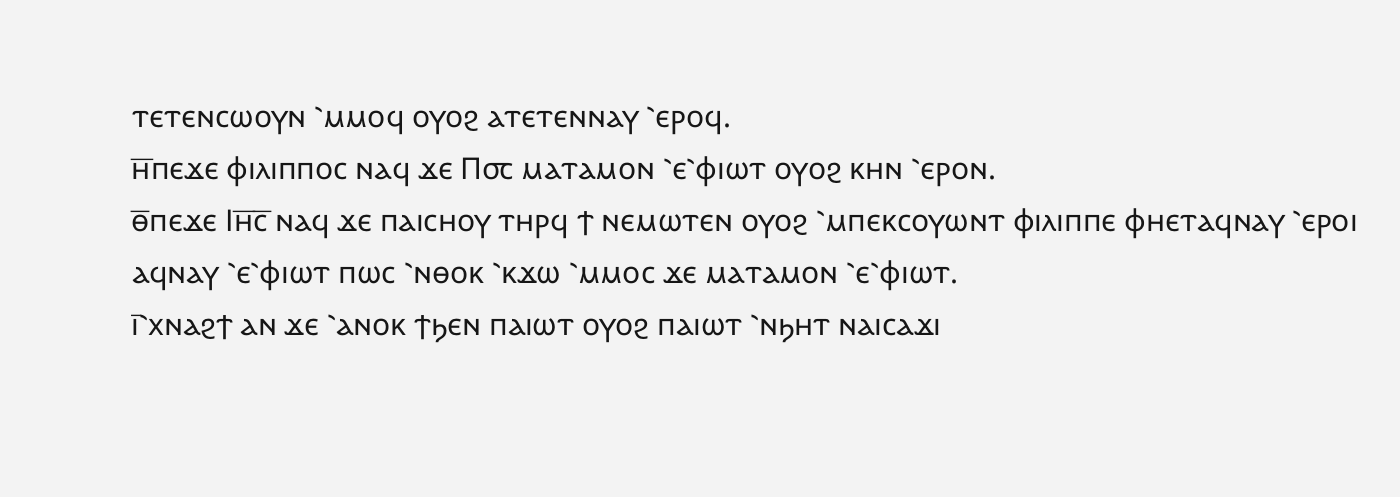ⲧⲉⲧⲉⲛⲥⲱⲟⲩⲛ ⳿ⲙⲙⲟϥ ⲟⲩⲟϩ ⲁⲧⲉⲧⲉⲛⲛⲁⲩ ⳿ⲉⲣⲟϥ.
ⲏ̅ⲡⲉϫⲉ ⲫⲓⲗⲓⲡⲡⲟⲥ ⲛⲁϥ ϫⲉ Ⲡ⳪ ⲙⲁⲧⲁⲙⲟⲛ ⳿ⲉ⳿ⲫⲓⲱⲧ ⲟⲩⲟϩ ⲕⲏⲛ ⳿ⲉⲣⲟⲛ.
ⲑ̅ⲡⲉϫⲉ Ⲓⲏ̅ⲥ̅ ⲛⲁϥ ϫⲉ ⲡⲁⲓⲥⲏⲟⲩ ⲧⲏⲣϥ ϯ ⲛⲉⲙⲱⲧⲉⲛ ⲟⲩⲟϩ ⳿ⲙⲡⲉⲕⲥⲟⲩⲱⲛⲧ ⲫⲓⲗⲓⲡⲡⲉ ⲫⲏⲉⲧⲁϥⲛⲁⲩ ⳿ⲉⲣⲟⲓ ⲁϥⲛⲁⲩ ⳿ⲉ⳿ⲫⲓⲱⲧ ⲡⲱⲥ ⳿ⲛⲑⲟⲕ ⳿ⲕϫⲱ ⳿ⲙⲙⲟⲥ ϫⲉ ⲙⲁⲧⲁⲙⲟⲛ ⳿ⲉ⳿ⲫⲓⲱⲧ.
ⲓ̅⳿ⲭⲛⲁϩϯ ⲁⲛ ϫⲉ ⳿ⲁⲛⲟⲕ ϯϧⲉⲛ ⲡⲁⲓⲱⲧ ⲟⲩⲟϩ ⲡⲁⲓⲱⲧ ⳿ⲛϧⲏⲧ ⲛⲁⲓⲥⲁϫⲓ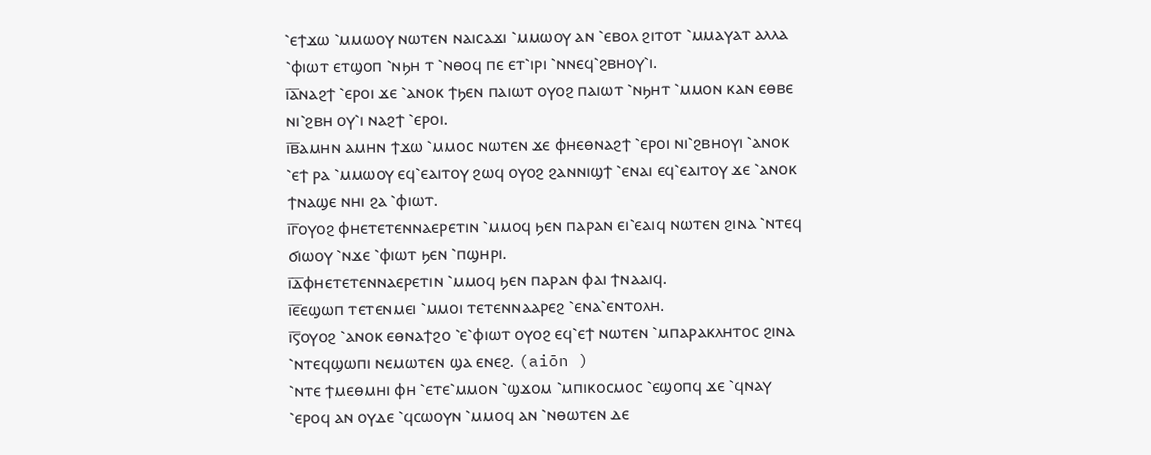⳿ⲉϯϫⲱ ⳿ⲙⲙⲱⲟⲩ ⲛⲱⲧⲉⲛ ⲛⲁⲓⲥⲁϫⲓ ⳿ⲙⲙⲱⲟⲩ ⲁⲛ ⳿ⲉⲃⲟⲗ ϩⲓⲧⲟⲧ ⳿ⲙⲙⲁⲩⲁⲧ ⲁⲗⲗⲁ ⳿ⲫⲓⲱⲧ ⲉⲧϣⲟⲡ ⳿ⲛϧⲏ ⲧ ⳿ⲛⲑⲟϥ ⲡⲉ ⲉⲧ⳿ⲓⲣⲓ ⳿ⲛⲛⲉϥ⳿ϩⲃⲏⲟⲩ⳿ⲓ.
ⲓ̅ⲁ̅ⲛⲁϩϯ ⳿ⲉⲣⲟⲓ ϫⲉ ⳿ⲁⲛⲟⲕ ϯϧⲉⲛ ⲡⲁⲓⲱⲧ ⲟⲩⲟϩ ⲡⲁⲓⲱⲧ ⳿ⲛϧⲏⲧ ⳿ⲙⲙⲟⲛ ⲕⲁⲛ ⲉⲑⲃⲉ ⲛⲓ⳿ϩⲃⲏ ⲟⲩ⳿ⲓ ⲛⲁϩϯ ⳿ⲉⲣⲟⲓ.
ⲓ̅ⲃ̅ⲁⲙⲏⲛ ⲁⲙⲏⲛ ϯϫⲱ ⳿ⲙⲙⲟⲥ ⲛⲱⲧⲉⲛ ϫⲉ ⲫⲏⲉⲑⲛⲁϩϯ ⳿ⲉⲣⲟⲓ ⲛⲓ⳿ϩⲃⲏⲟⲩⲓ ⳿ⲁⲛⲟⲕ ⳿ⲉϯ ⲣⲁ ⳿ⲙⲙⲱⲟⲩ ⲉϥ⳿ⲉⲁⲓⲧⲟⲩ ϩⲱϥ ⲟⲩⲟϩ ϩⲁⲛⲛⲓϣϯ ⳿ⲉⲛⲁⲓ ⲉϥ⳿ⲉⲁⲓⲧⲟⲩ ϫⲉ ⳿ⲁⲛⲟⲕ ϯⲛⲁϣⲉ ⲛⲏⲓ ϩⲁ ⳿ⲫⲓⲱⲧ.
ⲓ̅ⲅ̅ⲟⲩⲟϩ ⲫⲏⲉⲧⲉⲧⲉⲛⲛⲁⲉⲣⲉⲧⲓⲛ ⳿ⲙⲙⲟϥ ϧⲉⲛ ⲡⲁⲣⲁⲛ ⲉⲓ⳿ⲉⲁⲓϥ ⲛⲱⲧⲉⲛ ϩⲓⲛⲁ ⳿ⲛⲧⲉϥ ϭⲓⲱⲟⲩ ⳿ⲛϫⲉ ⳿ⲫⲓⲱⲧ ϧⲉⲛ ⳿ⲡϣⲏⲣⲓ.
ⲓ̅ⲇ̅ⲫⲏⲉⲧⲉⲧⲉⲛⲛⲁⲉⲣⲉⲧⲓⲛ ⳿ⲙⲙⲟϥ ϧⲉⲛ ⲡⲁⲣⲁⲛ ⲫⲁⲓ ϯⲛⲁⲁⲓϥ.
ⲓ̅ⲉ̅ⲉϣⲱⲡ ⲧⲉⲧⲉⲛⲙⲉⲓ ⳿ⲙⲙⲟⲓ ⲧⲉⲧⲉⲛⲛⲁⲁⲣⲉϩ ⳿ⲉⲛⲁ⳿ⲉⲛⲧⲟⲗⲏ.
ⲓ̅ⲋ̅ⲟⲩⲟϩ ⳿ⲁⲛⲟⲕ ⲉⲑⲛⲁϯϩⲟ ⳿ⲉ⳿ⲫⲓⲱⲧ ⲟⲩⲟϩ ⲉϥ⳿ⲉϯ ⲛⲱⲧⲉⲛ ⳿ⲙⲡⲁⲣⲁⲕⲗⲏⲧⲟⲥ ϩⲓⲛⲁ ⳿ⲛⲧⲉϥϣⲱⲡⲓ ⲛⲉⲙⲱⲧⲉⲛ ϣⲁ ⲉⲛⲉϩ. (aiōn )
⳿ⲛⲧⲉ ϯⲙⲉⲑⲙⲏⲓ ⲫⲏ ⳿ⲉⲧⲉ⳿ⲙⲙⲟⲛ ⳿ϣϫⲟⲙ ⳿ⲙⲡⲓⲕⲟⲥⲙⲟⲥ ⳿ⲉϣⲟⲡϥ ϫⲉ ⳿ϥⲛⲁⲩ ⳿ⲉⲣⲟϥ ⲁⲛ ⲟⲩⲇⲉ ⳿ϥⲥⲱⲟⲩⲛ ⳿ⲙⲙⲟϥ ⲁⲛ ⳿ⲛⲑⲱⲧⲉⲛ ⲇⲉ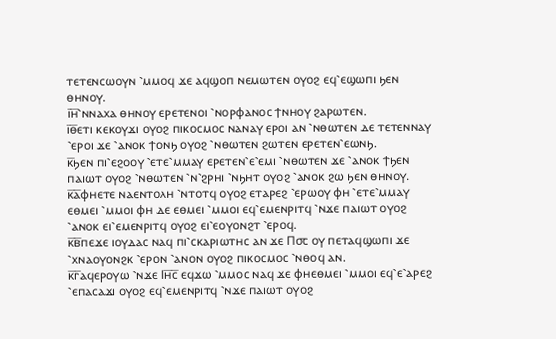ⲧⲉⲧⲉⲛⲥⲱⲟⲩⲛ ⳿ⲙⲙⲟϥ ϫⲉ ⲁϥϣⲟⲡ ⲛⲉⲙⲱⲧⲉⲛ ⲟⲩⲟϩ ⲉϥ⳿ⲉϣⲱⲡⲓ ϧⲉⲛ ⲑⲏⲛⲟⲩ.
ⲓ̅ⲏ̅⳿ⲛⲛⲁⲭⲁ ⲑⲏⲛⲟⲩ ⲉⲣⲉⲧⲉⲛⲟⲓ ⳿ⲛⲟⲣⲫⲁⲛⲟⲥ ϯⲛⲏⲟⲩ ϩⲁⲣⲱⲧⲉⲛ.
ⲓ̅ⲑ̅ⲉⲧⲓ ⲕⲉⲕⲟⲩϫⲓ ⲟⲩⲟϩ ⲡⲓⲕⲟⲥⲙⲟⲥ ⲛⲁⲛⲁⲩ ⲉⲣⲟⲓ ⲁⲛ ⳿ⲛⲑⲱⲧⲉⲛ ⲇⲉ ⲧⲉⲧⲉⲛⲛⲁⲩ ⳿ⲉⲣⲟⲓ ϫⲉ ⳿ⲁⲛⲟⲕ ϯⲟⲛϧ ⲟⲩⲟϩ ⳿ⲛⲑⲱⲧⲉⲛ ϩⲱⲧⲉⲛ ⲉⲣⲉⲧⲉⲛ⳿ⲉⲱⲛϧ.
ⲕ̅ϧⲉⲛ ⲡⲓ⳿ⲉϩⲟⲟⲩ ⳿ⲉⲧⲉ⳿ⲙⲙⲁⲩ ⲉⲣⲉⲧⲉⲛ⳿ⲉ⳿ⲉⲙⲓ ⳿ⲛⲑⲱⲧⲉⲛ ϫⲉ ⳿ⲁⲛⲟⲕ ϯϧⲉⲛ ⲡⲁⲓⲱⲧ ⲟⲩⲟϩ ⳿ⲛⲑⲱⲧⲉⲛ ⳿ⲛ⳿ϩⲣⲏⲓ ⳿ⲛϧⲏⲧ ⲟⲩⲟϩ ⳿ⲁⲛⲟⲕ ϩⲱ ϧⲉⲛ ⲑⲏⲛⲟⲩ.
ⲕ̅ⲁ̅ⲫⲏⲉⲧⲉ ⲛⲁⲉⲛⲧⲟⲗⲏ ⳿ⲛⲧⲟⲧϥ ⲟⲩⲟϩ ⲉⲧⲁⲣⲉϩ ⳿ⲉⲣⲱⲟⲩ ⲫⲏ ⳿ⲉⲧⲉ⳿ⲙⲙⲁⲩ ⲉⲑⲙⲉⲓ ⳿ⲙⲙⲟⲓ ⲫⲏ ⲇⲉ ⲉⲑⲙⲉⲓ ⳿ⲙⲙⲟⲓ ⲉϥ⳿ⲉⲙⲉⲛⲣⲓⲧϥ ⳿ⲛϫⲉ ⲡⲁⲓⲱⲧ ⲟⲩⲟϩ ⳿ⲁⲛⲟⲕ ⲉⲓ⳿ⲉⲙⲉⲛⲣⲓⲧϥ ⲟⲩⲟϩ ⲉⲓ⳿ⲉⲟⲩⲟⲛϩⲧ ⳿ⲉⲣⲟϥ.
ⲕ̅ⲃ̅ⲡⲉϫⲉ ⲓⲟⲩⲇⲁⲥ ⲛⲁϥ ⲡⲓ⳿ⲥⲕⲁⲣⲓⲱⲧⲏⲥ ⲁⲛ ϫⲉ Ⲡ⳪ ⲟⲩ ⲡⲉⲧⲁϥϣⲱⲡⲓ ϫⲉ ⳿ⲭⲛⲁⲟⲩⲟⲛϩⲕ ⳿ⲉⲣⲟⲛ ⳿ⲁⲛⲟⲛ ⲟⲩⲟϩ ⲡⲓⲕⲟⲥⲙⲟⲥ ⳿ⲛⲑⲟϥ ⲁⲛ.
ⲕ̅ⲅ̅ⲁϥⲉⲣⲟⲩⲱ ⳿ⲛϫⲉ Ⲓⲏ̅ⲥ̅ ⲉϥϫⲱ ⳿ⲙⲙⲟⲥ ⲛⲁϥ ϫⲉ ⲫⲏⲉⲑⲙⲉⲓ ⳿ⲙⲙⲟⲓ ⲉϥ⳿ⲉ⳿ⲁⲣⲉϩ ⳿ⲉⲡⲁⲥⲁϫⲓ ⲟⲩⲟϩ ⲉϥ⳿ⲉⲙⲉⲛⲣⲓⲧϥ ⳿ⲛϫⲉ ⲡⲁⲓⲱⲧ ⲟⲩⲟϩ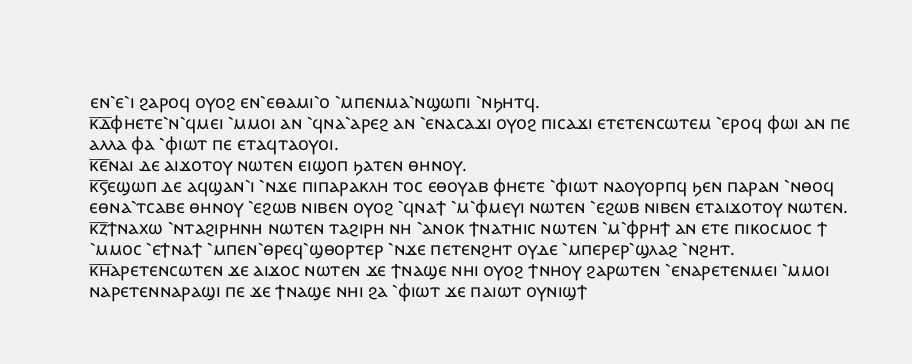ⲉⲛ⳿ⲉ⳿ⲓ ϩⲁⲣⲟϥ ⲟⲩⲟϩ ⲉⲛ⳿ⲉⲑⲁⲙⲓ⳿ⲟ ⳿ⲙⲡⲉⲛⲙⲁ⳿ⲛϣⲱⲡⲓ ⳿ⲛϧⲏⲧϥ.
ⲕ̅ⲇ̅ⲫⲏⲉⲧⲉ⳿ⲛ⳿ϥⲙⲉⲓ ⳿ⲙⲙⲟⲓ ⲁⲛ ⳿ϥⲛⲁ⳿ⲁⲣⲉϩ ⲁⲛ ⳿ⲉⲛⲁⲥⲁϫⲓ ⲟⲩⲟϩ ⲡⲓⲥⲁϫⲓ ⲉⲧⲉⲧⲉⲛⲥⲱⲧⲉⲙ ⳿ⲉⲣⲟϥ ⲫⲱⲓ ⲁⲛ ⲡⲉ ⲁⲗⲗⲁ ⲫⲁ ⳿ⲫⲓⲱⲧ ⲡⲉ ⲉⲧⲁϥⲧⲁⲟⲩⲟⲓ.
ⲕ̅ⲉ̅ⲛⲁⲓ ⲇⲉ ⲁⲓϫⲟⲧⲟⲩ ⲛⲱⲧⲉⲛ ⲉⲓϣⲟⲡ ϧⲁⲧⲉⲛ ⲑⲏⲛⲟⲩ.
ⲕ̅ⲋ̅ⲉϣⲱⲡ ⲇⲉ ⲁϥϣⲁⲛ⳿ⲓ ⳿ⲛϫⲉ ⲡⲓⲡⲁⲣⲁⲕⲗⲏ ⲧⲟⲥ ⲉⲑⲟⲩⲁⲃ ⲫⲏⲉⲧⲉ ⳿ⲫⲓⲱⲧ ⲛⲁⲟⲩⲟⲣⲡϥ ϧⲉⲛ ⲡⲁⲣⲁⲛ ⳿ⲛⲑⲟϥ ⲉⲑⲛⲁ⳿ⲧⲥⲁⲃⲉ ⲑⲏⲛⲟⲩ ⳿ⲉϩⲱⲃ ⲛⲓⲃⲉⲛ ⲟⲩⲟϩ ⳿ϥⲛⲁϯ ⳿ⲙ⳿ⲫⲙⲉⲩⲓ ⲛⲱⲧⲉⲛ ⳿ⲉϩⲱⲃ ⲛⲓⲃⲉⲛ ⲉⲧⲁⲓϫⲟⲧⲟⲩ ⲛⲱⲧⲉⲛ.
ⲕ̅ⲍ̅ϯⲛⲁⲭⲱ ⳿ⲛⲧⲁϩⲓⲣⲏⲛⲏ ⲛⲱⲧⲉⲛ ⲧⲁϩⲓⲣⲏ ⲛⲏ ⳿ⲁⲛⲟⲕ ϯⲛⲁⲧⲏⲓⲥ ⲛⲱⲧⲉⲛ ⳿ⲙ⳿ⲫⲣⲏϯ ⲁⲛ ⲉⲧⲉ ⲡⲓⲕⲟⲥⲙⲟⲥ ϯ ⳿ⲙⲙⲟⲥ ⳿ⲉϯⲛⲁϯ ⳿ⲙⲡⲉⲛ⳿ⲑⲣⲉϥ⳿ϣⲑⲟⲣⲧⲉⲣ ⳿ⲛϫⲉ ⲡⲉⲧⲉⲛϩⲏⲧ ⲟⲩⲇⲉ ⳿ⲙⲡⲉⲣⲉⲣ⳿ϣⲗⲁϩ ⳿ⲛϩⲏⲧ.
ⲕ̅ⲏ̅ⲁⲣⲉⲧⲉⲛⲥⲱⲧⲉⲛ ϫⲉ ⲁⲓϫⲟⲥ ⲛⲱⲧⲉⲛ ϫⲉ ϯⲛⲁϣⲉ ⲛⲏⲓ ⲟⲩⲟϩ ϯⲛⲏⲟⲩ ϩⲁⲣⲱⲧⲉⲛ ⳿ⲉⲛⲁⲣⲉⲧⲉⲛⲙⲉⲓ ⳿ⲙⲙⲟⲓ ⲛⲁⲣⲉⲧⲉⲛⲛⲁⲣⲁϣⲓ ⲡⲉ ϫⲉ ϯⲛⲁϣⲉ ⲛⲏⲓ ϩⲁ ⳿ⲫⲓⲱⲧ ϫⲉ ⲡⲁⲓⲱⲧ ⲟⲩⲛⲓϣϯ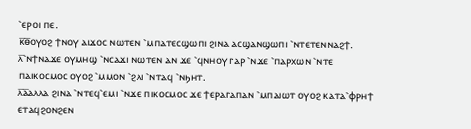⳿ⲉⲣⲟⲓ ⲡⲉ.
ⲕ̅ⲑ̅ⲟⲩⲟϩ ϯⲛⲟⲩ ⲁⲓϫⲟⲥ ⲛⲱⲧⲉⲛ ⳿ⲙⲡⲁⲧⲉⲥϣⲱⲡⲓ ϩⲓⲛⲁ ⲁⲥϣⲁⲛϣⲱⲡⲓ ⳿ⲛⲧⲉⲧⲉⲛⲛⲁϩϯ.
ⲗ̅⳿ⲛϯⲛⲁϫⲉ ⲟⲩⲙⲏϣ ⳿ⲛⲥⲁϫⲓ ⲛⲱⲧⲉⲛ ⲁⲛ ϫⲉ ⳿ϥⲛⲏⲟⲩ ⲅⲁⲣ ⳿ⲛϫⲉ ⳿ⲡⲁⲣⲭⲱⲛ ⳿ⲛⲧⲉ ⲡⲁⲓⲕⲟⲥⲙⲟⲥ ⲟⲩⲟϩ ⳿ⲙⲙⲟⲛ ⳿ϩⲗⲓ ⳿ⲛⲧⲁϥ ⳿ⲛϧⲏⲧ.
ⲗ̅ⲁ̅ⲁⲗⲗⲁ ϩⲓⲛⲁ ⳿ⲛⲧⲉϥ⳿ⲉⲙⲓ ⳿ⲛϫⲉ ⲡⲓⲕⲟⲥⲙⲟⲥ ϫⲉ ϯⲉⲣⲁⲅⲁⲡⲁⲛ ⳿ⲙⲡⲁⲓⲱⲧ ⲟⲩⲟϩ ⲕⲁⲧⲁ⳿ⲫⲣⲏϯ ⲉⲧⲁϥϩⲟⲛϩⲉⲛ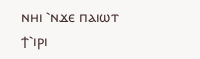ⲛⲏⲓ ⳿ⲛϫⲉ ⲡⲁⲓⲱⲧ ϯ⳿ⲓⲣⲓ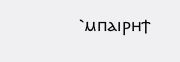⳿ⲙⲡⲁⲓⲣⲏϯ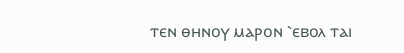ⲧⲉⲛ ⲑⲏⲛⲟⲩ ⲙⲁⲣⲟⲛ ⳿ⲉⲃⲟⲗ ⲧⲁⲓ